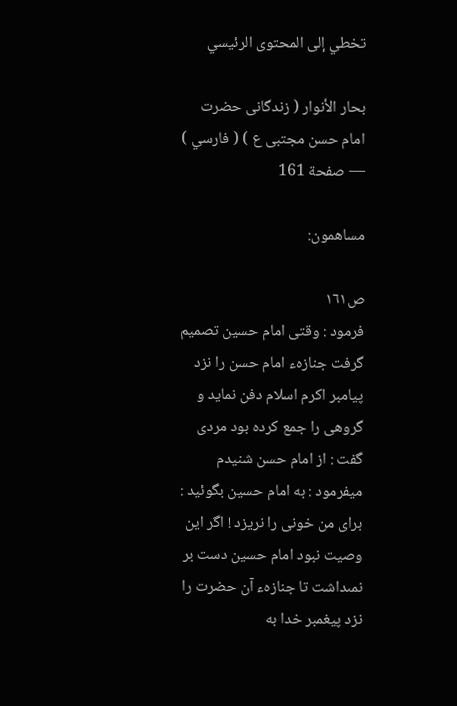تخطي إلى المحتوى الرئيسي

بحار الأنوار ( زندگانى حضرت امام حسن مجتبى ع ) ( فارسي ) — صفحة 161

مساهمون:

ص١٦١
فرمود : وقتى امام حسين تصميم گرفت جنازهء امام حسن را نزد پيامبر اكرم اسلام دفن نمايد و گروهى را جمع كرده بود مردى گفت : از امام حسن شنيدم ميفرمود : به امام حسين بگوئيد : براى من خونى را نريزد ! اگر اين وصيت نبود امام حسين دست بر نمىداشت تا جنازهء آن حضرت را نزد پيغمبر خدا به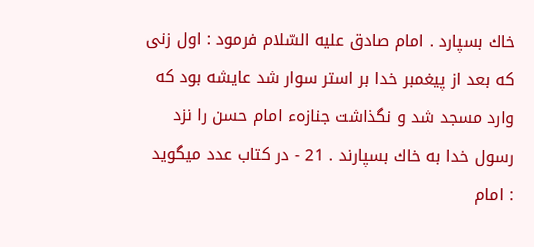خاك بسپارد . امام صادق عليه السّلام فرمود : اول زنى كه بعد از پيغمبر خدا بر استر سوار شد عايشه بود كه وارد مسجد شد و نگذاشت جنازهء امام حسن را نزد رسول خدا به خاك بسپارند . 21 - در كتاب عدد ميگويد : امام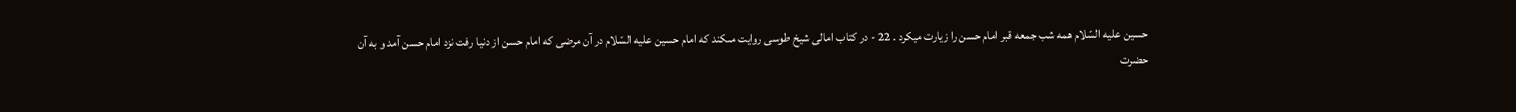حسين عليه السّلام همه شب جمعه قبر امام حسن را زيارت ميكرد . 22 - در كتاب امالى شيخ طوسى روايت مىكند كه امام حسين عليه السّلام در آن مرضى كه امام حسن از دنيا رفت نزد امام حسن آمد و به آن حضرت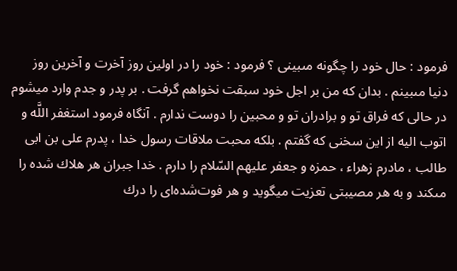فرمود : حال خود را چگونه مىبينى ؟ فرمود : خود را در اولين روز آخرت و آخرين روز دنيا مىبينم . بدان كه من بر اجل خود سبقت نخواهم گرفت . بر پدر و جدم وارد ميشوم در حالى كه فراق تو و برادران تو و محبين را دوست ندارم . آنگاه فرمود استغفر اللَّه و اتوب اليه از اين سخنى كه گفتم . بلكه محبت ملاقات رسول خدا ، پدرم على بن ابى طالب ، مادرم زهراء ، حمزه و جعفر عليهم السّلام را دارم . خدا جبران هر هلاك شده را مىكند و به هر مصيبتى تعزيت ميگويد و هر فوت‌شده‌اى را درك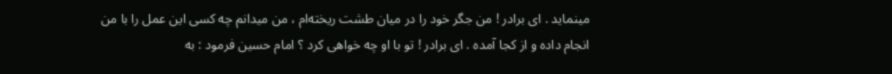مينمايد . اى برادر ! من جگر خود را در ميان طشت ريخته‌ام ، من ميدانم چه كسى اين عمل را با من انجام داده و از كجا آمده . اى برادر ! تو با او چه خواهى كرد ؟ امام حسين فرمود : به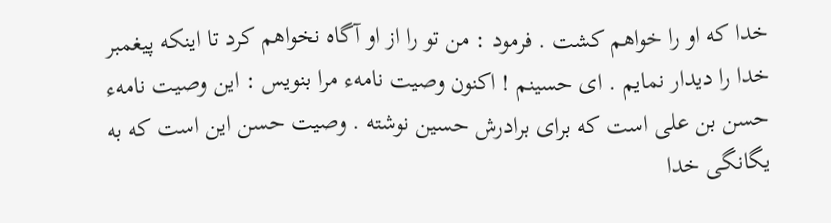خدا كه او را خواهم كشت . فرمود : من تو را از او آگاه نخواهم كرد تا اينكه پيغمبر خدا را ديدار نمايم . اى حسينم ! اكنون وصيت نامهء مرا بنويس : اين وصيت نامهء حسن بن على است كه براى برادرش حسين نوشته . وصيت حسن اين است كه به يگانگى خدا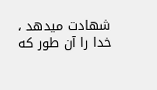شهادت ميدهد ، خدا را آن طور كه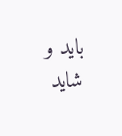بايد و شايد